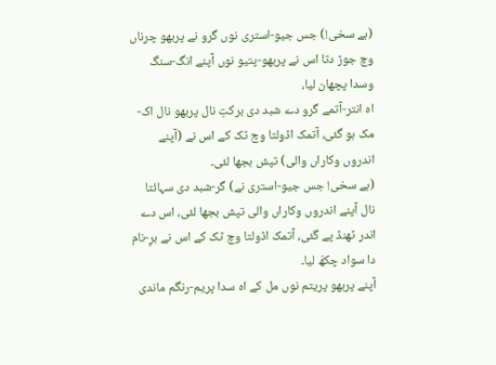(ہے سخی!) جس جیو-استری نوں گرو نے پربھو چرناں وچ جوڑ دتا اس نے پربھو-پتیو نوں آپنے انگ-سنگ وسدا پچھان لیا،
اہ انتر-آتمے گرو دے شبد دی برکتِ نال پربھو نال اک-مک ہو گئی، آتمک اڈولتا وچ ٹک کے اس نے (آپنے اندروں وکاراں والی) تپش بجھا لئی۔
(ہے سخی! جس جیو-استری نے) گر-شبد دی سہائتا نال آپنے اندروں وکاراں والی تپش بجھا لئی، اس دے اندر ٹھنڈ پے گئی، آتمک اڈولتا وچ ٹک کے اس نے ہرِ-نام دا سواد چکھّ لیا۔
آپنے پربھو پریتم نوں مل کے اہ سدا پریم-رنگم ماندی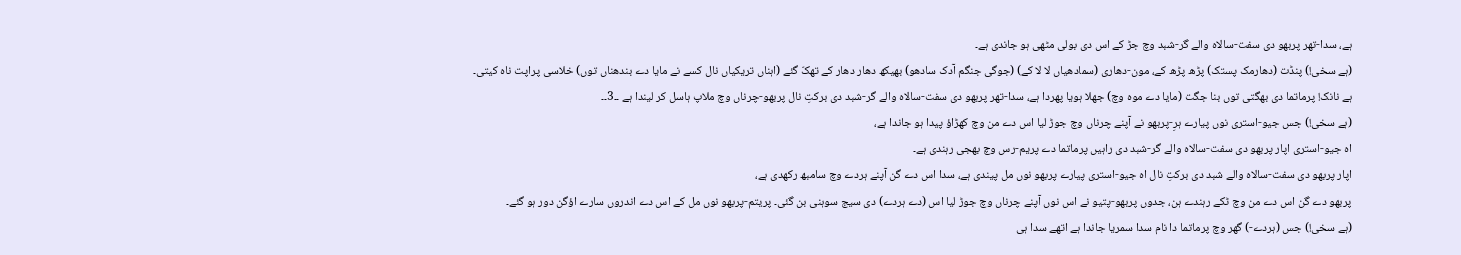ہے، سدا-تھر پربھو دی سفت-سالاہ والے گر-شبد وچ جڑ کے اس دی بولی مٹھی ہو جاندی ہے۔
(ہے سخی!) پنڈت (دھارمک پستک) پڑھ پڑھ کے، مون-دھاری (سمادھیاں لا لا کے) (جوگی جنگم آدک سادھو) بھیکھ دھار دھار کے تھکّ گئے (اہناں تریکیاں نال کسے نے مایا دے بندھناں توں) خلاسی پراپت ناہ کیتی۔
ہے نانک! پرماتما دی بھگتی توں بنا جگت (مایا دے موہ وچ) جھلا ہویا پھردا ہے، سدا-تھر پربھو دی سفت-سالاہ والے گر-شبد دی برکتِ نال پربھو-چرناں وچ ملاپ ہاسل کر لیندا ہے ۔۔3۔۔
(ہے سخی!) جس جیو-استری نوں پیارے ہرِ-پربھو نے آپنے چرناں وچ جوڑ لیا اس دے من وچ کھڑاؤ پیدا ہو جاندا ہے،
اہ جیو-استری اپار پربھو دی سفت-سالاہ والے گر-شبد دی راہیں پرماتما دے پریم-رس وچ بھجی رہندی ہے۔
اپار پربھو دی سفت-سالاہ والے شبد دی برکتِ نال اہ جیو-استری پیارے پربھو نوں مل پیندی ہے، سدا اس دے گن آپنے ہردے وچ سامبھ رکھدی ہے،
پربھو دے گن اس دے من وچ ٹکے رہندے ہن، جدوں پربھو-پتیو نے اس نوں آپنے چرناں وچ جوڑ لیا اس (دے ہردے) دی سیج سوہنی بن گئی۔ پریتم-پربھو نوں مل کے اس دے اندروں سارے اؤگن دور ہو گئے۔
(ہے سخی!) جس (ہردے-) گھر وچ پرماتما دا نام سدا سمریا جاندا ہے اتھے سدا ہی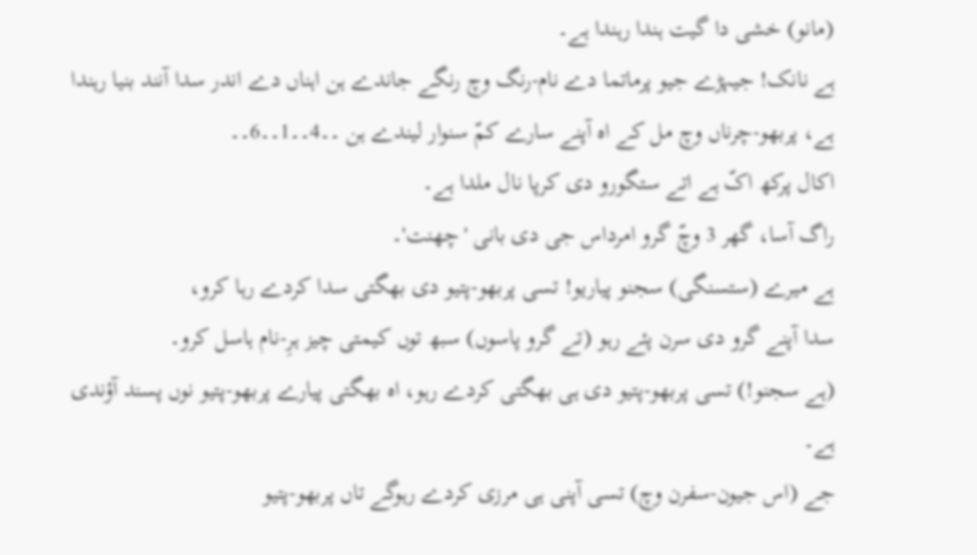(مانو) خشی دا گیت ہندا رہندا ہے۔
ہے نانک! جیہڑے جیو پرماتما دے نام-رنگ وچ رنگے جاندے ہن اہناں دے اندر سدا آنند بنیا رہندا ہے، پربھو-چرناں وچ مل کے اہ آپنے سارے کمّ سنوار لیندے ہن ۔۔4۔۔1۔۔6۔۔
اکال پرکھ اکّ ہے اتے ستگورو دی کرپا نال ملدا ہے۔
راگ آسا، گھر 3 وچّ گرو امرداس جی دی بانی 'چھنت'۔
ہے میرے (ستسنگی) سجنو پیاریو! تسی پربھو-پتیو دی بھگتی سدا کردے رہا کرو،
سدا آپنے گرو دی سرن پئے رہو (تے گرو پاسوں) سبھ توں کیمتی چیز ہرِ-نام ہاسل کرو۔
(ہے سجنو!) تسی پربھو-پتیو دی ہی بھگتی کردے رہو، اہ بھگتی پیارے پربھو-پتیو نوں پسند آؤندی ہے۔
جے (اس جیون-سفرن وچ) تسی آپنی ہی مرزی کردے رہوگے تاں پربھو-پتیو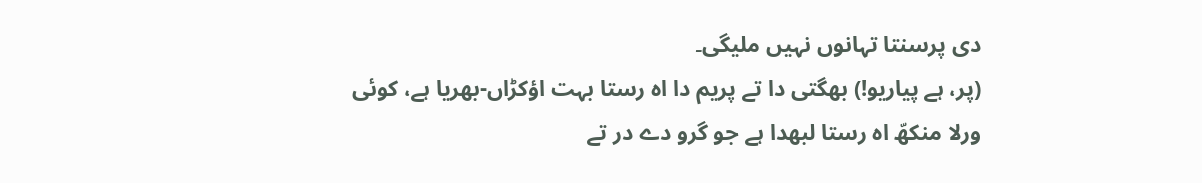دی پرسنتا تہانوں نہیں ملیگی۔
(پر، ہے پیاریو!) بھگتی دا تے پریم دا اہ رستا بہت اؤکڑاں-بھریا ہے، کوئی ورلا منکھّ اہ رستا لبھدا ہے جو گرو دے در تے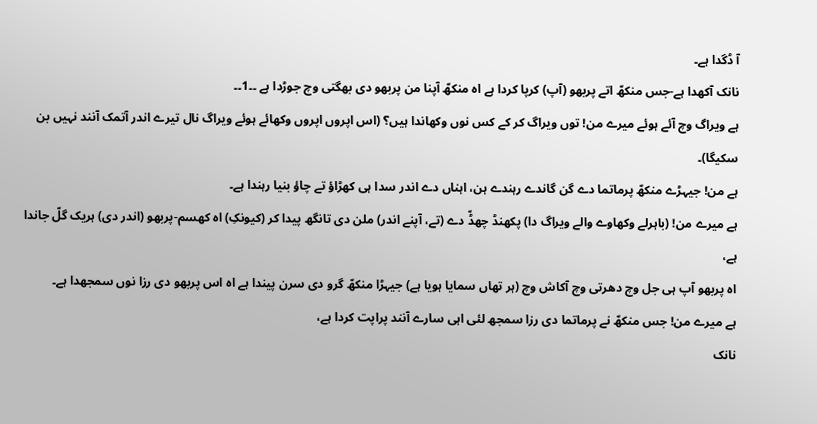آ ڈگدا ہے۔
نانک آکھدا ہے-جس منکھّ اتے پربھو (آپ) کرپا کردا ہے اہ منکھّ آپنا من پربھو دی بھگتی وچ جوڑدا ہے ۔۔1۔۔
ہے ویراگ وچ آئے ہوئے میرے من! توں ویراگ کر کے کس نوں وکھاندا ہیں؟ (اس اپروں اپروں وکھائے ہوئے ویراگ نال تیرے اندر آتمک آنند نہیں بن سکیگا)۔
ہے من! جیہڑے منکھّ پرماتما دے گن گاندے رہندے ہن، اہناں دے اندر سدا ہی کھڑاؤ تے چاؤ بنیا رہندا ہے۔
ہے میرے من! (باہرلے وکھاوے والے ویراگ دا) پکھنڈ چھڈّ دے (تے، آپنے اندر) ملن دی تانگھ پیدا کر (کیونکِ) اہ کھسم-پربھو (اندر دی) ہریک گلّ جاندا ہے،
اہ پربھو آپ ہی جل وچ دھرتی وچ آکاش وچ (ہر تھاں سمایا ہویا ہے) جیہڑا منکھّ گرو دی سرن پیندا ہے اہ اس پربھو دی رزا نوں سمجھدا ہے۔
ہے میرے من! جس منکھّ نے پرماتما دی رزا سمجھ لئی اہی سارے آنند پراپت کردا ہے،
نانک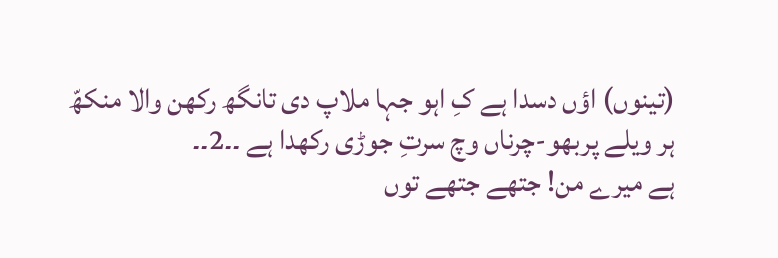(تینوں) اؤں دسدا ہے کِ اہو جہا ملاپ دی تانگھ رکھن والا منکھّ ہر ویلے پربھو-چرناں وچ سرتِ جوڑی رکھدا ہے ۔۔2۔۔
ہے میرے من! جتھے جتھے توں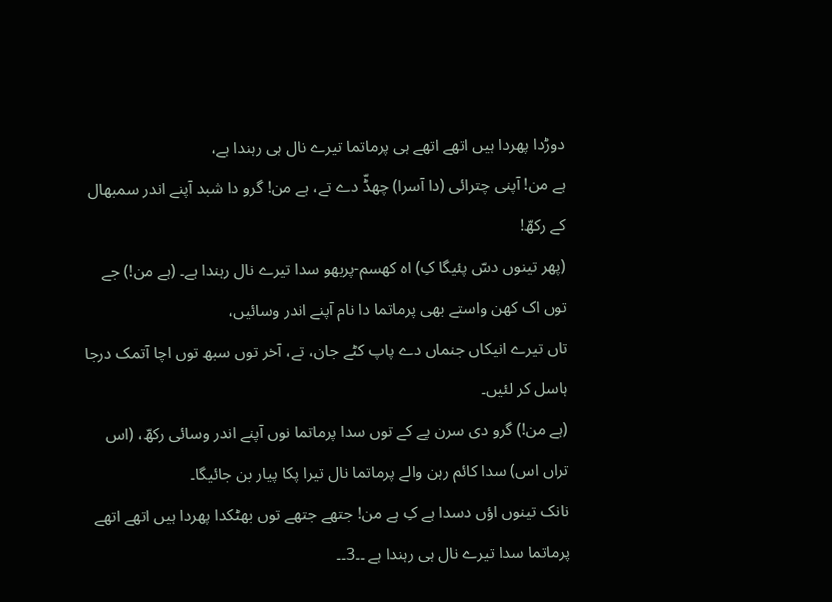دوڑدا پھردا ہیں اتھے اتھے ہی پرماتما تیرے نال ہی رہندا ہے،
ہے من! آپنی چترائی (دا آسرا) چھڈّ دے تے، ہے من! گرو دا شبد آپنے اندر سمبھال کے رکھّ!
(پھر تینوں دسّ پئیگا کِ) اہ کھسم-پربھو سدا تیرے نال رہندا ہے۔ (ہے من!) جے توں اک کھن واستے بھی پرماتما دا نام آپنے اندر وسائیں،
تاں تیرے انیکاں جنماں دے پاپ کٹے جان، تے، آخر توں سبھ توں اچا آتمک درجا ہاسل کر لئیں۔
(ہے من!) گرو دی سرن پے کے توں سدا پرماتما نوں آپنے اندر وسائی رکھّ، (اس تراں اس) سدا کائم رہن والے پرماتما نال تیرا پکا پیار بن جائیگا۔
نانک تینوں اؤں دسدا ہے کِ ہے من! جتھے جتھے توں بھٹکدا پھردا ہیں اتھے اتھے پرماتما سدا تیرے نال ہی رہندا ہے ۔۔3۔۔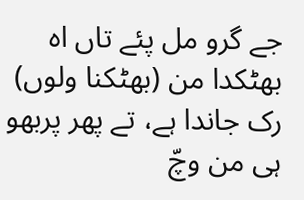جے گرو مل پئے تاں اہ بھٹکدا من (بھٹکنا ولوں) رک جاندا ہے، تے پھر پربھو ہی من وچّ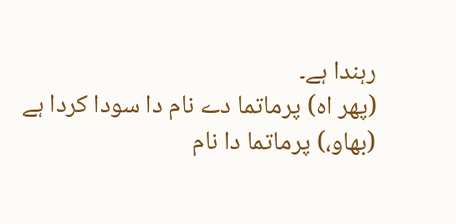رہندا ہے۔
(پھر اہ) پرماتما دے نام دا سودا کردا ہے (بھاو،) پرماتما دا نام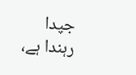جپدا رہندا ہے،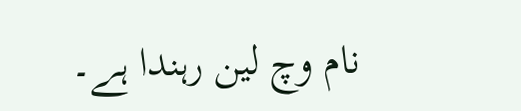نام وچ لین رہندا ہے۔